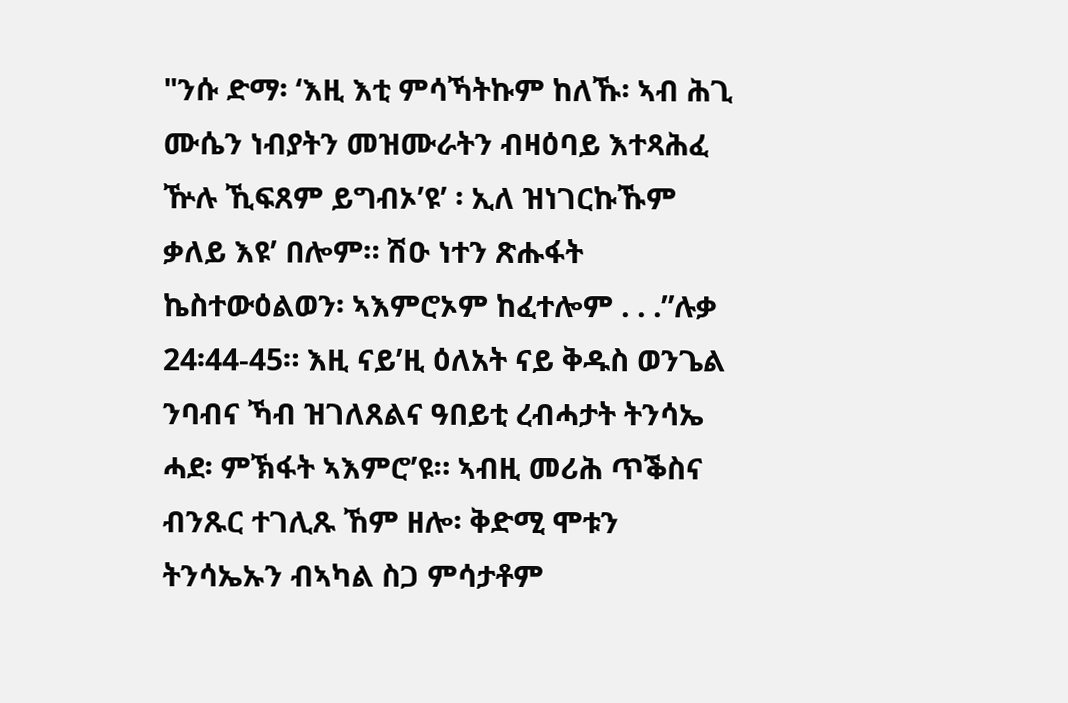"ንሱ ድማ፡ ‘እዚ እቲ ምሳኻትኩም ከለኹ፡ ኣብ ሕጊ ሙሴን ነብያትን መዝሙራትን ብዛዕባይ እተጻሕፈ ዅሉ ኺፍጸም ይግብኦ’ዩ’ ፡ ኢለ ዝነገርኩኹም ቃለይ እዩ’ በሎም። ሽዑ ነተን ጽሑፋት ኬስተውዕልወን፡ ኣእምሮኦም ከፈተሎም . . .”ሉቃ 24፡44-45። እዚ ናይ’ዚ ዕለአት ናይ ቅዱስ ወንጌል ንባብና ኻብ ዝገለጸልና ዓበይቲ ረብሓታት ትንሳኤ ሓደ፡ ምኽፋት ኣእምሮ’ዩ። ኣብዚ መሪሕ ጥቕስና ብንጹር ተገሊጹ ኸም ዘሎ፡ ቅድሚ ሞቱን ትንሳኤኡን ብኣካል ስጋ ምሳታቶም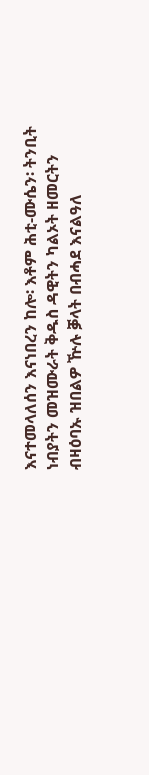እናተመላለሰን እናነበረን ከሎ፡ እቶም ሕቲ-ሙሴን፡ ትንቢት ነብያትን መዝሙራት ቅዱስ ዳዊትን ካልኦት ዘመርትን ብዛዕባኡ ዝበልዎ ዅሉ ቓላት በብሓደ እናልዓለ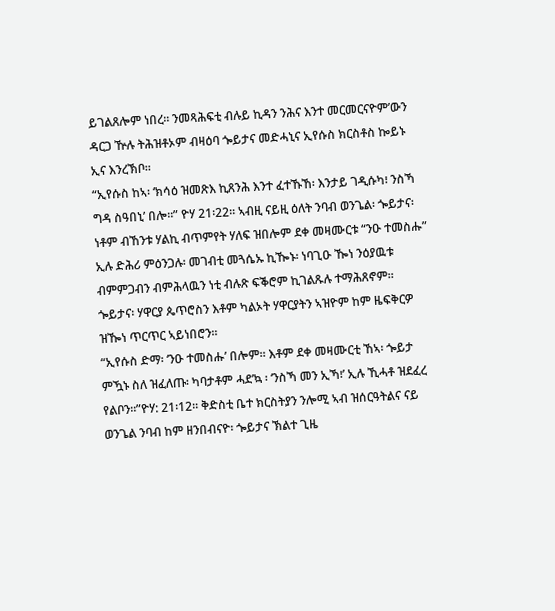ይገልጸሎም ነበረ። ንመጻሕፍቲ ብሉይ ኪዳን ንሕና እንተ መርመርናዮም’ውን ዳርጋ ዅሉ ትሕዝቶኦም ብዛዕባ ጐይታና መድሓኒና ኢየሱስ ክርስቶስ ኰይኑ ኢና እንረኽቦ።
“ኢየሱስ ከኣ፡ ‘ክሳዕ ዝመጽእ ኪጸንሕ እንተ ፈተኹኸ፡ እንታይ ገዲሱካ፧ ንስኻ ግዳ ስዓበኒ’ በሎ።” ዮሃ 21፡22። ኣብዚ ናይዚ ዕለት ንባብ ወንጌል፡ ጐይታና፡ ነቶም ብኸንቱ ሃልኪ ብጥምየት ሃለፍ ዝበሎም ደቀ መዛሙርቱ “ንዑ ተመስሑ” ኢሉ ድሕሪ ምዕንጋሉ፡ መገብቲ መጓሴኡ ኪዀኑ፡ ነባጊዑ ዀነ ንዕያዉቱ ብምምጋብን ብምሕላዉን ነቲ ብሉጽ ፍቕሮም ኪገልጹሉ ተማሕጸኖም። ጐይታና፡ ሃዋርያ ጴጥሮስን እቶም ካልኦት ሃዋርያትን ኣዝዮም ከም ዜፍቅርዎ ዝዀነ ጥርጥር ኣይነበሮን።
“ኢየሱስ ድማ፡ ‘ንዑ ተመስሑ’ በሎም። እቶም ደቀ መዛሙርቲ ኸኣ፡ ጐይታ ምዃኑ ስለ ዝፈለጡ፡ ካባታቶም ሓደ’ኳ ፡ ‘ንስኻ መን ኢኻ፧’ ኢሉ ኺሓቶ ዝደፈረ የልቦን።”ዮሃ: 21፡12። ቅድስቲ ቤተ ክርስትያን ንሎሚ ኣብ ዝሰርዓትልና ናይ ወንጌል ንባብ ከም ዘንበብናዮ፡ ጐይታና ኽልተ ጊዜ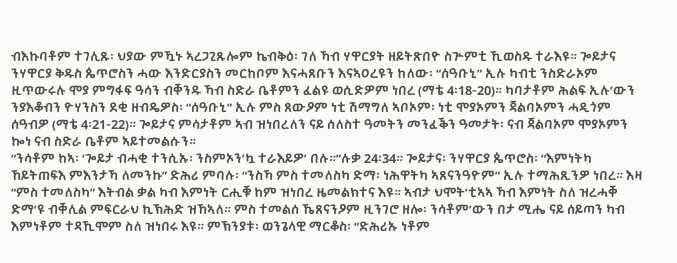ብእኩባቶም ተገሊጹ፡ ህያው ምዃኑ ኣረጋጊጹሎም ኬብቅዕ፡ ገለ ኻብ ሃዋርያት ዘይትጽበዮ ስጕምቲ ኺወስዱ ተራእዩ። ጐይታና ንሃዋርያ ቅዱስ ጴጥሮስን ሓው እንድርያስን መርከቦም እናሓጸቡን እናኣዐረዩን ከለው፡ “ሰዓቡኒ” ኢሉ ካብቲ ንስድራኦም ዚጥውሩሉ ሞያ ምግፋፍ ዓሳን ብቐንዱ ኻብ ስድራ ቤቶምን ፈልዩ ወሲድዎም ነበረ (ማቴ 4፡18-20)። ካባታቶም ሕልፍ ኢሉ’ውን ንያእቆብን ዮሃንስን ደቂ ዘብዴዎስ፡ “ሰዓቡኒ” ኢሉ ምስ ጸውዖም ነቲ ሽማግለ ኣቦኦም፡ ነቲ ሞያኦምን ጃልባኦምን ሓዲጎም ሰዓብዎ (ማቴ 4፡21-22)። ጐይታና ምሳታቶም ኣብ ዝነበረለን ናይ ሰለስተ ዓመትን መንፈቕን ዓመታት፡ ናብ ጃልባኦም ሞያኦምን ኰነ ናብ ስድራ ቤቶም ኣይተመልሱን።
“ንሳቶም ከኣ፡ ‘ጐይታ ብሓቂ ተንሲኡ፡ ንስምኦን’ኳ ተራእይዎ’ በሉ።”ሉቃ 24፡34። ጐይታና፡ ንሃዋርያ ጴጥሮስ፡ “እምነትካ ኸይትጠፍእ ምእንታኻ ለመንኩ” ድሕሪ ምባሉ፡ “ንስኻ ምስ ተመለስካ ድማ፡ ነሕዋትካ ኣጸናንዓዮም” ኢሉ ተማሕጺንዎ ነበረ። እዛ “ምስ ተመለስካ” እትብል ቃል ካብ እምነት ርሒቑ ከም ዝነበረ ዜመልክተና እዩ። ኣብታ ህሞት’ቲኣኣ ኻብ እምነት ስለ ዝረሓቐ ድማ’ዩ ብቐሊል ምፍርራህ ኪኽሕድ ዝኸኣለ። ምስ ተመልሰ ኼጸናንዖም ዚንገሮ ዘሎ፡ ንሳቶም’ውን በታ ሚሔ ናይ ሰይጣን ካብ እምነቶም ተዳኺሞም ስለ ዝነበሩ እዩ። ምኽንያቱ፡ ወንጌላዊ ማርቆስ፡ “ድሕሪኡ ነቶም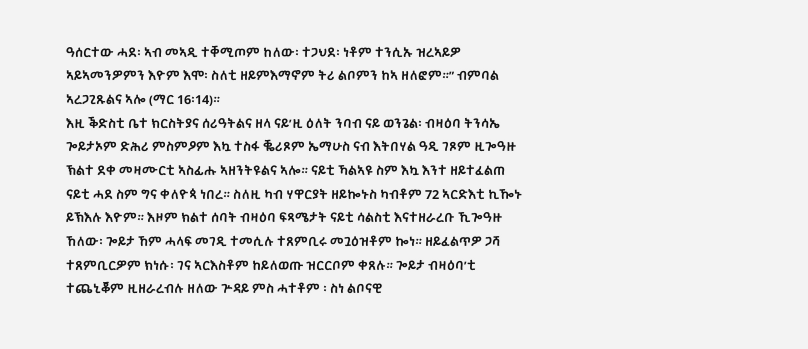ዓሰርተው ሓደ፡ ኣብ መኣዲ ተቐሚጦም ከለው፡ ተጋህደ፡ ነቶም ተንሲኡ ዝረኣይዎ ኣይኣመንዎምን እዮም እሞ፡ ስለቲ ዘይምእማኖም ትሪ ልቦምን ከኣ ዘለፎም።” ብምባል ኣረጋጊጹልና ኣሎ (ማር 16፡14)።
እዚ ቕድስቲ ቤተ ክርስትያና ሰሪዓትልና ዘላ ናይ’ዚ ዕለት ንባብ ናይ ወንጌል፡ ብዛዕባ ትንሳኤ ጐይታኦም ድሕሪ ምስምዖም እኳ ተስፋ ቘሪጾም ኤማሁስ ናብ እትበሃል ዓዲ ገጾም ዚጐዓዙ ኽልተ ደቀ መዛሙርቲ ኣስፊሑ ኣዘንትዩልና ኣሎ። ናይቲ ኻልኣዩ ስም እኳ እንተ ዘይተፈልጠ ናይቲ ሓደ ስም ግና ቀለዮጳ ነበረ። ስለዚ ካብ ሃዋርያት ዘይኰኑስ ካብቶም 72 ኣርድእቲ ኪዀኑ ይኽእሉ እዮም። እዞም ክልተ ሰባት ብዛዕባ ፍጻሜታት ናይቲ ሳልስቲ እናተዘራረቡ ኺጐዓዙ ኸለው፡ ጐይታ ኸም ሓላፍ መገዲ ተመሲሉ ተጸምቢሩ መጓዕዝቶም ኰነ። ዘይፈልጥዎ ጋሻ ተጸምቢርዎም ክነሱ፡ ገና ኣርእስቶም ከይለወጡ ዝርርቦም ቀጸሉ። ጐይታ ብዛዕባ’ቲ ተጨኒቖም ዚዘራረብሉ ዘለው ጕዳይ ምስ ሓተቶም ፡ ስነ ልቦናዊ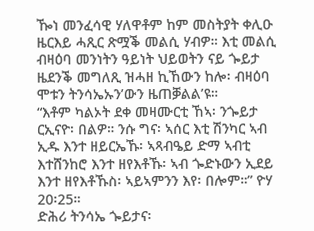ዀነ መንፈሳዊ ሃለዋቶም ከም መስትያት ቀሊዑ ዜርእይ ሓጺር ጽሟቕ መልሲ ሃብዎ። እቲ መልሲ ብዛዕባ መንነትን ዓይነት ህይወትን ናይ ጐይታ ዜደንቕ መግለጺ ዝሓዘ ኪኸውን ከሎ፡ ብዛዕባ ሞቱን ትንሳኤኡን’ውን ዜጠቓልል’ዩ።
“እቶም ካልኦት ደቀ መዛሙርቲ ኸኣ፡ ንጐይታ ርኢናዮ፡ በልዎ። ንሱ ግና፡ ኣሰር እቲ ሽንካር ኣብ ኢዱ እንተ ዘይርኤኹ፡ ኣጻብዔይ ድማ ኣብቲ እተሸንከሮ እንተ ዘየእቶኹ፡ ኣብ ጐድኑውን ኢደይ እንተ ዘየእቶኹስ፡ ኣይኣምንን እየ፡ በሎም።” ዮሃ 20፡25።
ድሕሪ ትንሳኤ ጐይታና፡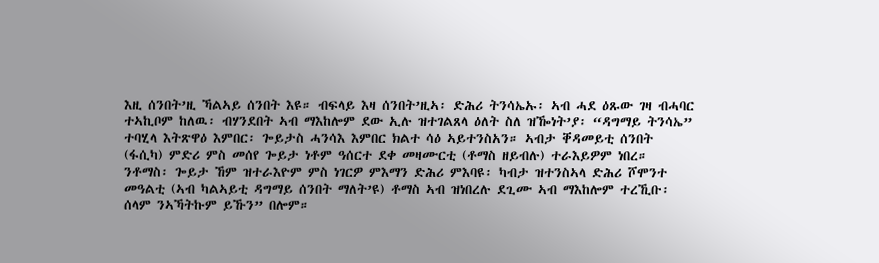እዚ ሰንበት’ዚ ኻልኣይ ሰንበት እዩ። ብፍላይ እዛ ሰንበት’ዚኣ፡ ድሕሪ ትንሳኤኡ፡ ኣብ ሓደ ዕጹው ገዛ ብሓባር ተኣኪቦም ከለዉ፡ ብሃንደበት ኣብ ማእከሎም ደው ኢሉ ዝተገልጸላ ዕለት ስለ ዝዀነት’ያ፡ “ዳግማይ ትንሳኤ” ተባሂላ እትጽዋዕ እምበር፡ ጐይታስ ሓንሳእ እምበር ክልተ ሳዕ ኣይተንስአን። ኣብታ ቐዳመይቲ ሰንበት (ፋሲካ) ምድሪ ምስ መሰየ ጐይታ ነቶም ዓሰርተ ደቀ መዛሙርቲ (ቶማስ ዘይብሉ) ተራእይዎም ነበረ። ንቶማስ፡ ጐይታ ኸም ዝተራእዮም ምስ ነገርዎ ምእማን ድሕሪ ምእባዩ፡ ካብታ ዝተንስኣላ ድሕሪ ሾሞንተ መዓልቲ (ኣብ ካልኣይቲ ዳግማይ ሰንበት ማለት’ዩ) ቶማስ ኣብ ዝነበረሉ ደጊሙ ኣብ ማእከሎም ተረኺቡ፡ ሰላም ንኣኻትኩም ይኹን” በሎም።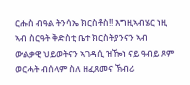ርሑስ ብዓል ትንሳኤ ክርስቶስ!! እግዚኣብሄር ነዚ ኣብ ስርዓት ቅድስቲ ቤተ ክርስትያንናን ኣብ ውልቃዊ ህይወትናን ኣገዳሲ ዝዀነ ናይ ዓብይ ጾም ወርሓት ብሰላም ስለ ዘፈጸመና ኽብሪ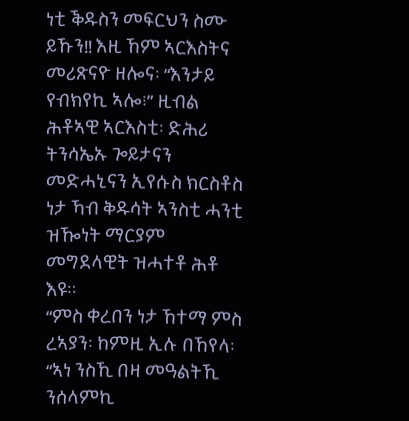ነቲ ቕዱስን መፍርህን ስሙ ይኹን!! እዚ ኸም ኣርእስትና መሪጽናዮ ዘሎና፡ “እንታይ የብክየኪ ኣሎ፧” ዚብል ሕቶኣዊ ኣርእስቲ፡ ድሕሪ ትንሳኤኡ ጐይታናን መድሓኒናን ኢየሱስ ክርስቶስ ነታ ኻብ ቅዱሳት ኣንስቲ ሓንቲ ዝዀነት ማርያም መግደላዊት ዝሓተቶ ሕቶ እዩ።
“ምስ ቀረበን ነታ ኸተማ ምስ ረኣያን፡ ከምዚ ኢሉ በኸየላ፡ “ኣነ ንስኺ በዛ መዓልትኺ ንሰላምኪ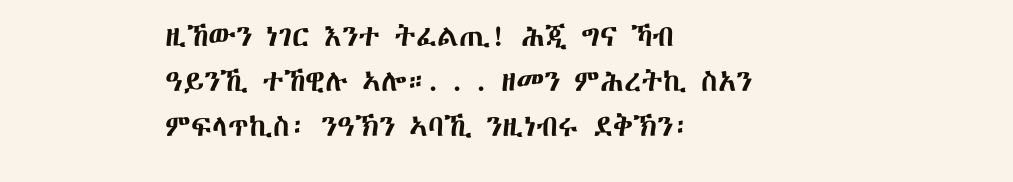ዚኸውን ነገር እንተ ትፈልጢ! ሕጂ ግና ኻብ ዓይንኺ ተኸዊሉ ኣሎ።. . . ዘመን ምሕረትኪ ስአን ምፍላጥኪስ፡ ንዓኽን ኣባኺ ንዚነብሩ ደቅኽን፡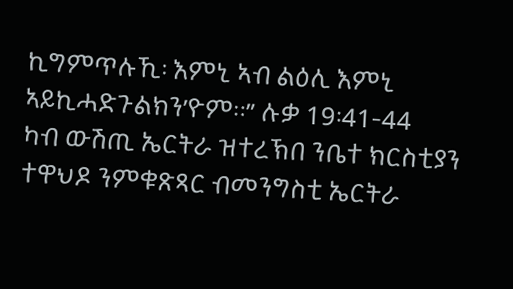ኪግምጥሉኺ፡ እምኒ ኣብ ልዕሊ እምኒ ኣይኪሓድጉልክን’ዮም።” ሉቃ 19፡41-44
ካብ ውሽጢ ኤርትራ ዝተረኽበ ንቤተ ክርስቲያን ተዋህዶ ንምቁጽጻር ብመንግስቲ ኤርትራ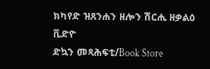ክካየድ ዝጸንሐን ዘሎን ሽርሒ ዘቃልዕ ቪድዮ
ድኳን መጻሕፍቲ/Book Store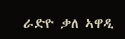ራድዮ ቃለ ኣዋዲ